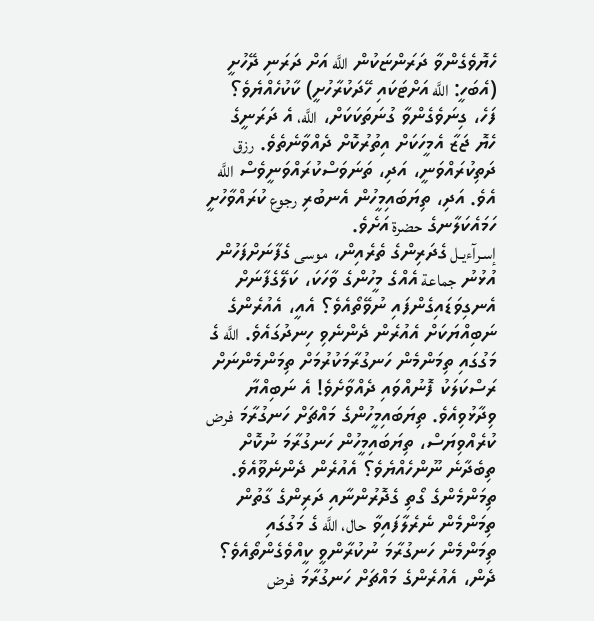ހެޔޮވެގެންވާ ދަރަންޏަކުން اللَّه އަށް ދަރަނި ދޭހުށީ (އެބަހީ: اللَّه އަށްޓަކައި ހޭދަކުރާހުށީ) ކާކުހެއްޔެވެ؟ ފަހެ، ގިނަވެގެންވާ ގުނަތަކަކަށް، اللَّه، އެ ދަރަނީގެ ހެޔޮ ޖަޒާ އެމީހަކަށް އިތުރުކޮށް ދެއްވާނެތެވެ. رزق ދަތިކުރައްވަނީ، އަދި، ތަނަވަސްކުރައްވަނީވެސް اللَّه އެވެ. އަދި، ތިޔަބައިމީހުން އެނބުރި رجوع ކުރައްވާހުށީ ހަމައެކަލާނގެ حضرة އަށެވެ.
إسـرآءيـل ގެދަރިންގެ ތެރެއިން، موسى ގެފާނަށްފަހުން އުޅުނު جماعة އެއްގެ މީހުންގެ ވާހަކަ، ކަލޭގެފާނަށް އެނގިވަޑައިގެންފައި ނުވޭތޯއެވެ؟ އެއީ، އެއުރެންގެ ނަބިއްޔަކަށް އެއުރެން ދެންނެވި ހިނދުގައެވެ. اللَّه ގެ މަގުގައި ތިމަންމެން ހަނގުރާމަކުރުމަށް ތިމަންމެންނަށް ރަސްކަލަކު ފޮނުއްވައި ދެއްވާށެވެ! އެ ނަބިއްޔާ ވިދާޅުވިއެވެ. ތިޔަބައިމީހުންގެ މައްޗަށް ހަނގުރާމަ فرض ކުރެއްވިޔަސް، ތިޔަބައިމީހުން ހަނގުރާމަ ނުކޮށް ތިބެދާނެ ނޫންހެއްޔެވެ؟ އެއުރެން ދެންނެވޫއެވެ. ތިމަންމެންގެ ގޯތި ގެދޮރުންނާއި ދަރިންގެ ގާތުން ތިމަންމެން ނެރެލާފައިވާ حال، اللَّه ގެ މަގުގައި ތިމަންމެން ހަނގުރާމަ ނުކުރާންވީ ކީއްވެގެންތޯއެވެ؟ ދެން، އެއުރެންގެ މައްޗަށް ހަނގުރާމަ فرض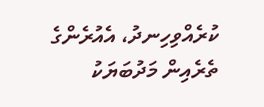ކުރެއްވިހިނދު، އެއުރެންގެ ތެރެއިން މަދުބަޔަކު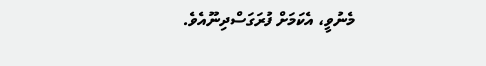މެނުވީ، އެކަމަށް ފުރަގަސްދިނޫއެވެ.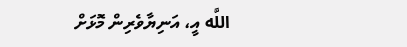اللَّه އީ، އަނިޔާވެރިން މޮޅަށް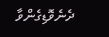ދެނެވޮޑިގެންވާ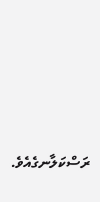ރަސްކަލާނގެއެވެ.